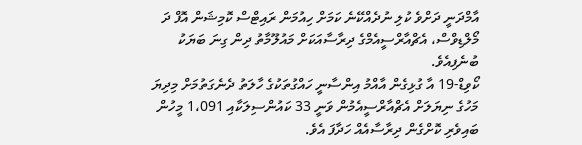އާމްދަނީ ދަށްވެ ކުލި ނުދެއްކޭނެ ކަމަށް ހިއުމަން ރައިޓްސް ކޮމިޝަން އޮފް ދަ މޯލްޑިވްސް، އެޗްއާރްސީއެމްގެ ދިރާސާއަކަށް މައުލޫމާތު ދިން ގިނަ ބަޔަކު ބުނެފިއެވެ.
ކޯވިޑް-19 އާ ގުޅިގެން އާއްމު އިންސާނީ ހައްގުތަކުގެ ހާލަތު ދެނެގަތުމަށް މިދިޔަ މަހުގެ ނިޔަލަށް އެޗްއާރްސީއެމުން ވަނީ 33 ކައުންސިލަކާއި 1،091 މީހުން ބައިވެރި ކޮށްގެން ދިރާސާއެއް ހަދާފަ އެވެ.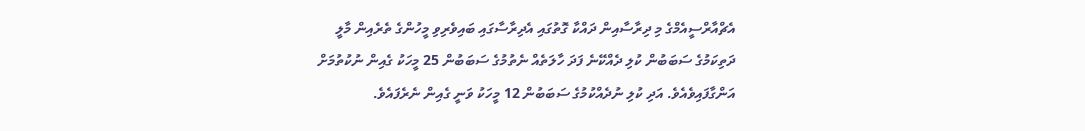އެޗްއާރްސީއެމްގެ މި ދިރާސާއިން ދައްކާ ގޮތުގައި އެދިރާސާގައި ބައިވެރިވި މީހުންގެ ތެރެއިން މާލީ ދަތިކަމުގެ ސަބަބުން ކުލި ދެއްކޭނެ ފަދަ ހާލަތެއް ނެތުމުގެ ސަބަބުން 25 މީހަކު ގެއިން ނުކުތުމަށް އަންގާފައިވެއެވެ. އަދި ކުލި ނުދެއްކުމުގެ ސަބަބުން 12 މީހަކު ވަނީ ގެއިން ނެރެފައެވެ.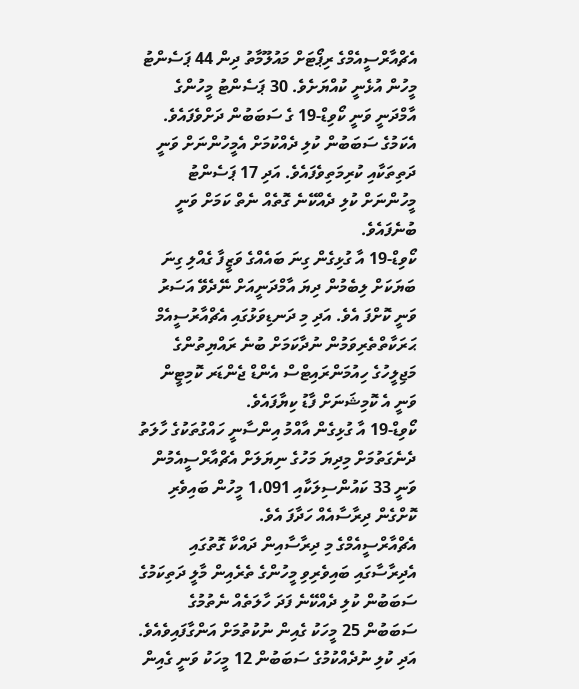އެޗްއާރްސީއެމްގެ ރިޕޯޓަށް މައުލޫމާތު ދިން 44 ޕަސެންޓު މީހުން އުޅެނީ ކުއްޔަށެވެ. 30 ޕަސެންޓު މީހުންގެ އާމްދަނީ ވަނީ ކޯވިޑް-19 ގެ ސަބަބުން ދަށްވެފައެވެ. އެކަމުގެ ސަބަބުން ކުލި ދެއްކުމަށް އެމީހުންނަށް ވަނީ ދަތިތަކާއި ކުރިމަތިވެފައެވެ. އަދި 17 ޕަސެންޓު މީހުންނަށް ކުލި ދެއްކޭނެ ގޮތެއް ނެތް ކަމަށް ވަނީ ބުނެފައެވެ.
ކޯވިޑް-19 އާ ގުޅިގެން ގިނަ ބައެއްގެ ވަޒީފާ ގެއްލި ގިނަ ބަޔަކަށް ލިބެމުން ދިޔަ އާމްދަނީއަށް ނޭދެވޭ އަސަރު ވަނީ ކޮށްފަ އެވެ. އަދި މި ދަނޑިވަޅުގައި އެޗްއާރުސީއެމް ޙަރަކާތްތެރިވަމުން ނުދާކަމަށް ބުނެ ރައްޔިތުންގެ މަޖިލީހުގެ ހިއުމަންރައިޓްސް އެންޑް ޖެންޑަރ ކޮމިޓީން ވަނީ އެ ކޮމިޝަނަށް ފާޑު ކިޔާފައެވެ.
ކޯވިޑް-19 އާ ގުޅިގެން އާއްމު އިންސާނީ ހައްގުތަކުގެ ހާލަތު ދެނެގަތުމަށް މިދިޔަ މަހުގެ ނިޔަލަށް އެޗްއާރްސީއެމުން ވަނީ 33 ކައުންސިލަކާއި 1،091 މީހުން ބައިވެރި ކޮށްގެން ދިރާސާއެއް ހަދާފަ އެވެ.
އެޗްއާރްސީއެމްގެ މި ދިރާސާއިން ދައްކާ ގޮތުގައި އެދިރާސާގައި ބައިވެރިވި މީހުންގެ ތެރެއިން މާލީ ދަތިކަމުގެ ސަބަބުން ކުލި ދެއްކޭނެ ފަދަ ހާލަތެއް ނެތުމުގެ ސަބަބުން 25 މީހަކު ގެއިން ނުކުތުމަށް އަންގާފައިވެއެވެ. އަދި ކުލި ނުދެއްކުމުގެ ސަބަބުން 12 މީހަކު ވަނީ ގެއިން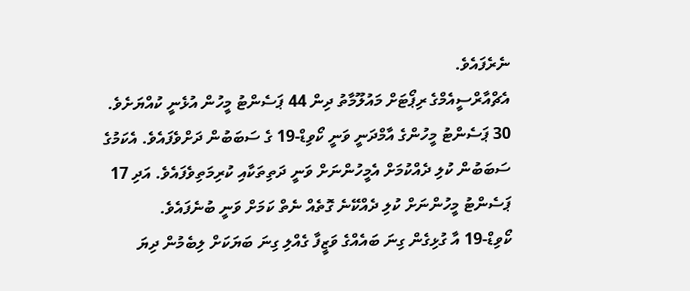ނެރެފައެވެ.
އެޗްއާރްސީއެމްގެ ރިޕޯޓަށް މައުލޫމާތު ދިން 44 ޕަސެންޓު މީހުން އުޅެނީ ކުއްޔަށެވެ. 30 ޕަސެންޓު މީހުންގެ އާމްދަނީ ވަނީ ކޯވިޑް-19 ގެ ސަބަބުން ދަށްވެފައެވެ. އެކަމުގެ ސަބަބުން ކުލި ދެއްކުމަށް އެމީހުންނަށް ވަނީ ދަތިތަކާއި ކުރިމަތިވެފައެވެ. އަދި 17 ޕަސެންޓު މީހުންނަށް ކުލި ދެއްކޭނެ ގޮތެއް ނެތް ކަމަށް ވަނީ ބުނެފައެވެ.
ކޯވިޑް-19 އާ ގުޅިގެން ގިނަ ބައެއްގެ ވަޒީފާ ގެއްލި ގިނަ ބަޔަކަށް ލިބެމުން ދިޔަ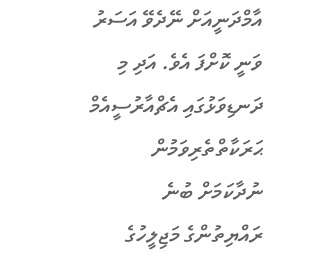އާމްދަނީއަށް ނޭދެވޭ އަސަރު ވަނީ ކޮށްފަ އެވެ. އަދި މި ދަނޑިވަޅުގައި އެޗްއާރުސީއެމް ޙަރަކާތްތެރިވަމުން ނުދާކަމަށް ބުނެ ރައްޔިތުންގެ މަޖިލީހުގެ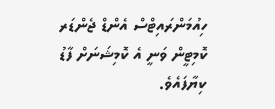ހިއުމަންރައިޓްސް އެންޑް ޖެންޑަރ ކޮމިޓީން ވަނީ އެ ކޮމިޝަނަށް ފާޑު ކިޔާފައެވެ.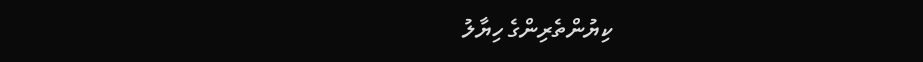ކިޔުންތެރިންގެ ހިޔާލު